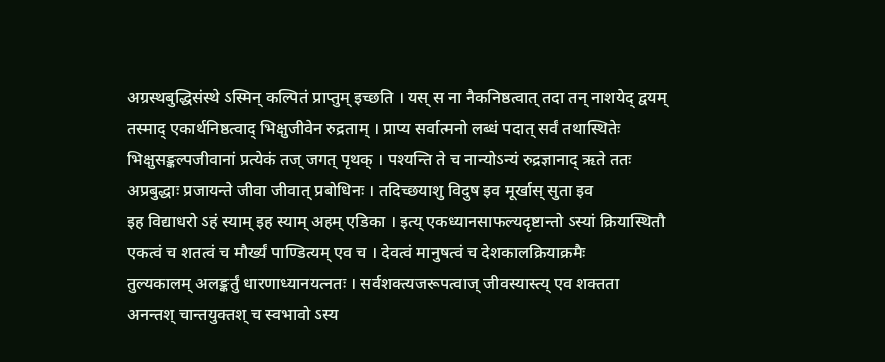अग्रस्थबुद्धिसंस्थे ऽस्मिन् कल्पितं प्राप्तुम् इच्छति । यस् स ना नैकनिष्ठत्वात् तदा तन् नाशयेद् द्वयम्
तस्माद् एकार्थनिष्ठत्वाद् भिक्षुजीवेन रुद्रताम् । प्राप्य सर्वात्मनो लब्धं पदात् सर्वं तथास्थितेः
भिक्षुसङ्कल्पजीवानां प्रत्येकं तज् जगत् पृथक् । पश्यन्ति ते च नान्योऽन्यं रुद्रज्ञानाद् ऋते ततः
अप्रबुद्धाः प्रजायन्ते जीवा जीवात् प्रबोधिनः । तदिच्छयाशु विदुष इव मूर्खास् सुता इव
इह विद्याधरो ऽहं स्याम् इह स्याम् अहम् एडिका । इत्य् एकध्यानसाफल्यदृष्टान्तो ऽस्यां क्रियास्थितौ
एकत्वं च शतत्वं च मौर्ख्यं पाण्डित्यम् एव च । देवत्वं मानुषत्वं च देशकालक्रियाक्रमैः
तुल्यकालम् अलङ्कर्तुं धारणाध्यानयत्नतः । सर्वशक्त्यजरूपत्वाज् जीवस्यास्त्य् एव शक्तता
अनन्तश् चान्तयुक्तश् च स्वभावो ऽस्य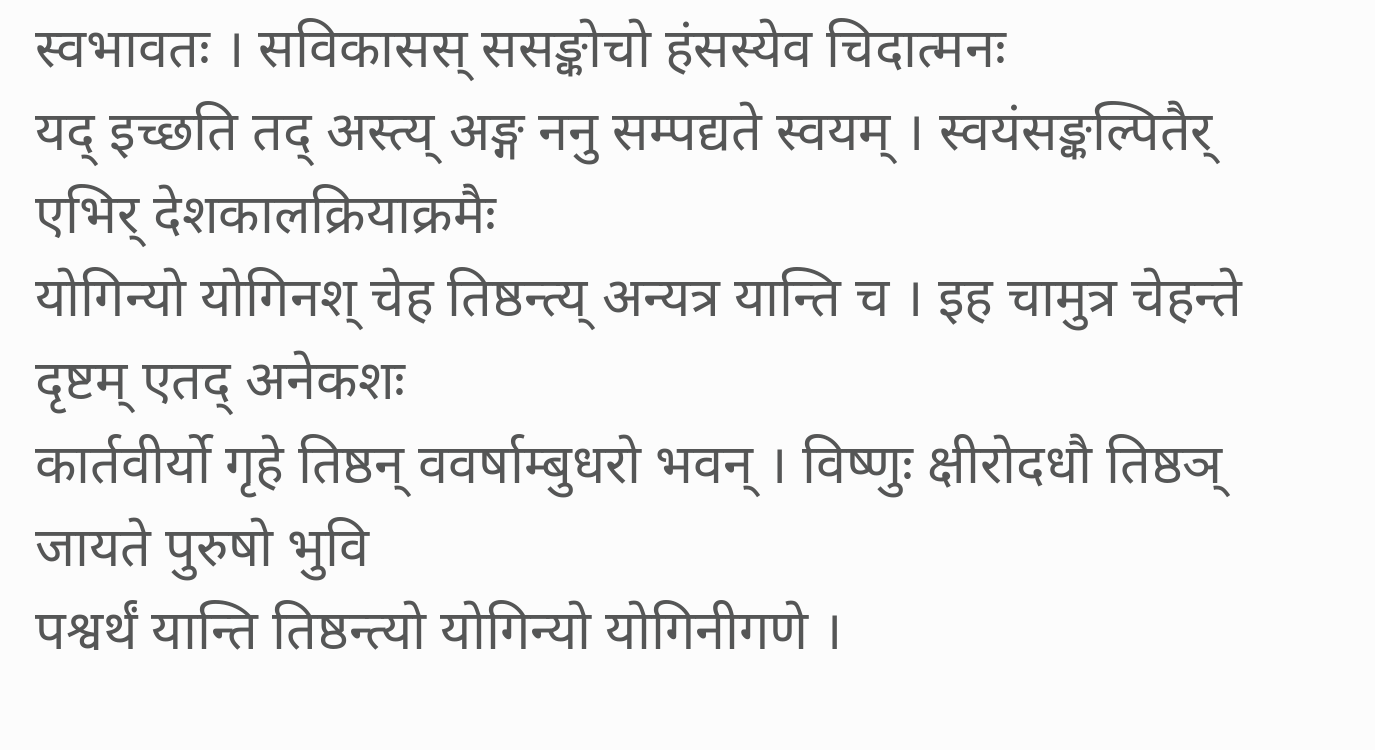स्वभावतः । सविकासस् ससङ्कोचो हंसस्येव चिदात्मनः
यद् इच्छति तद् अस्त्य् अङ्ग ननु सम्पद्यते स्वयम् । स्वयंसङ्कल्पितैर् एभिर् देशकालक्रियाक्रमैः
योगिन्यो योगिनश् चेह तिष्ठन्त्य् अन्यत्र यान्ति च । इह चामुत्र चेहन्ते दृष्टम् एतद् अनेकशः
कार्तवीर्यो गृहे तिष्ठन् ववर्षाम्बुधरो भवन् । विष्णुः क्षीरोदधौ तिष्ठञ् जायते पुरुषो भुवि
पश्वर्थं यान्ति तिष्ठन्त्यो योगिन्यो योगिनीगणे ।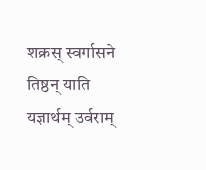शक्रस् स्वर्गासने तिष्ठन् याति यज्ञार्थम् उर्वराम्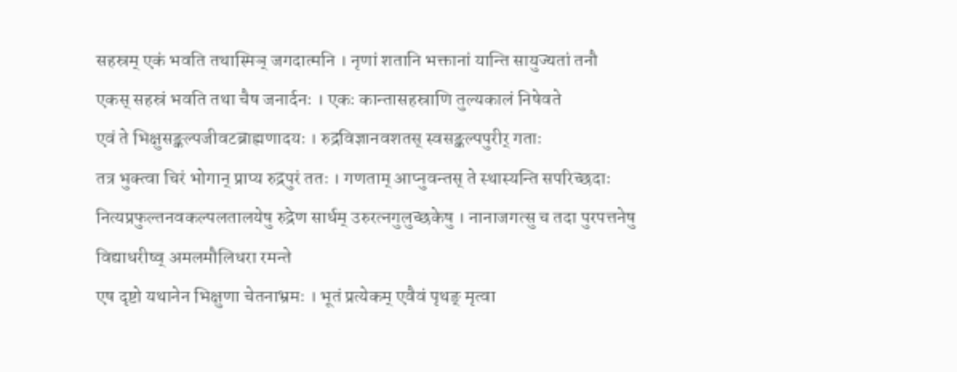सहस्रम् एकं भवति तथास्मिञ् जगदात्मनि । नृणां शतानि भक्तानां यान्ति सायुज्यतां तनौ
एकस् सहस्रं भवति तथा चैष जनार्दनः । एकः कान्तासहस्राणि तुल्यकालं निषेवते
एवं ते भिक्षुसङ्कल्पजीवटब्राह्मणादयः । रुद्रविज्ञानवशतस् स्वसङ्कल्पपुरीर् गताः
तत्र भुक्त्वा चिरं भोगान् प्राप्य रुद्रपुरं ततः । गणताम् आप्नुवन्तस् ते स्थास्यन्ति सपरिच्छदाः
नित्यप्रफुल्तनवकल्पलतालयेषु रुद्रेण सार्धम् उरुरत्नगुलुच्छकेषु । नानाजगत्सु च तदा पुरपत्तनेषु विद्याधरीष्व् अमलमौलिधरा रमन्ते
एष दृष्टो यथानेन भिक्षुणा चेतनाभ्रमः । भूतं प्रत्येकम् एवैवं पृथङ् मृत्वा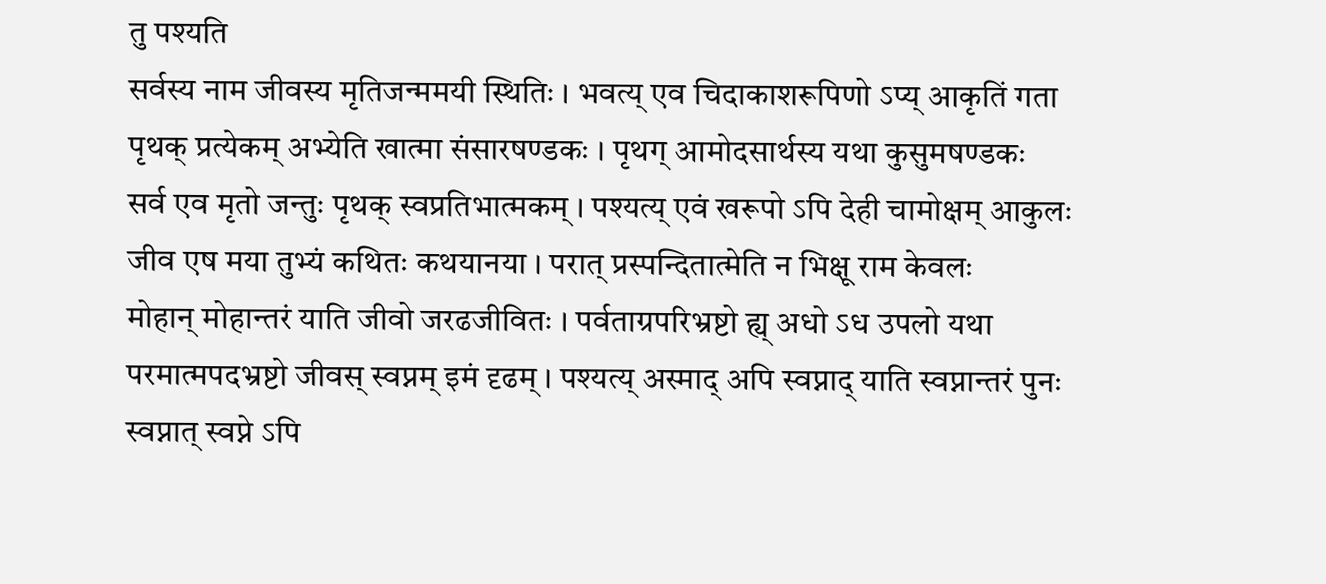तु पश्यति
सर्वस्य नाम जीवस्य मृतिजन्ममयी स्थितिः । भवत्य् एव चिदाकाशरूपिणो ऽप्य् आकृतिं गता
पृथक् प्रत्येकम् अभ्येति खात्मा संसारषण्डकः । पृथग् आमोदसार्थस्य यथा कुसुमषण्डकः
सर्व एव मृतो जन्तुः पृथक् स्वप्रतिभात्मकम् । पश्यत्य् एवं खरूपो ऽपि देही चामोक्षम् आकुलः
जीव एष मया तुभ्यं कथितः कथयानया । परात् प्रस्पन्दितात्मेति न भिक्षू राम केवलः
मोहान् मोहान्तरं याति जीवो जरढजीवितः । पर्वताग्रपरिभ्रष्टो ह्य् अधो ऽध उपलो यथा
परमात्मपदभ्रष्टो जीवस् स्वप्नम् इमं दृढम् । पश्यत्य् अस्माद् अपि स्वप्नाद् याति स्वप्नान्तरं पुनः
स्वप्नात् स्वप्ने ऽपि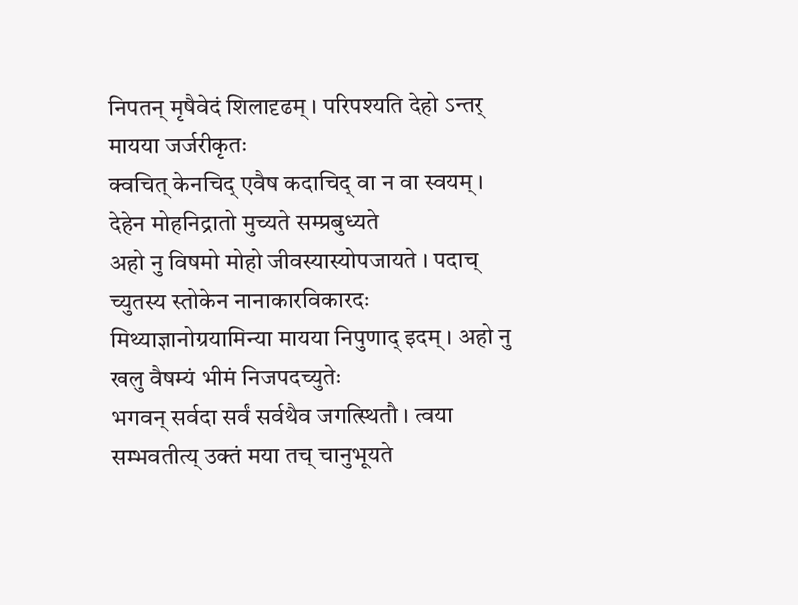निपतन् मृषैवेदं शिलादृढम् । परिपश्यति देहो ऽन्तर् मायया जर्जरीकृतः
क्वचित् केनचिद् एवैष कदाचिद् वा न वा स्वयम् । देहेन मोहनिद्रातो मुच्यते सम्प्रबुध्यते
अहो नु विषमो मोहो जीवस्यास्योपजायते । पदाच् च्युतस्य स्तोकेन नानाकारविकारदः
मिथ्याज्ञानोग्रयामिन्या मायया निपुणाद् इदम् । अहो नु खलु वैषम्यं भीमं निजपदच्युतेः
भगवन् सर्वदा सर्वं सर्वथैव जगत्स्थितौ । त्वया सम्भवतीत्य् उक्तं मया तच् चानुभूयते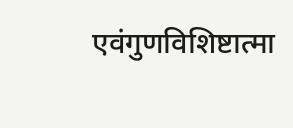एवंगुणविशिष्टात्मा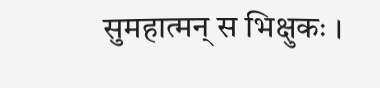सुमहात्मन् स भिक्षुकः ।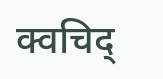क्वचिद्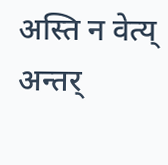अस्ति न वेत्य् अन्तर्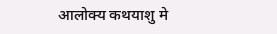आलोक्य कथयाशु मे